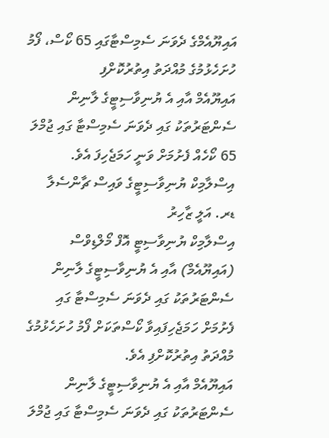އައިޔޫއެމްގެ ދެވަނަ ސެމިސްޓާގައި 65 ކޯސް، ފޯމު ހުށަހެޅުމުގެ މުއްދަތު އިތުރުކޮށްފި
އައިޔޫއެމް އާއި އެ ޔުނިވާސިޓީގެ ލާނިން ސެންޓަރުތަކު ގައި ދެވަނަ ސެމިސްޓާ ގައި ޖުމްލަ 65 ކޯހެއް ފެށުމަށް ވަނީ ހަމަޖެހިފަ އެވެ.
އިސްލާމިކް ޔުނިވާސިޓީގެ ވައިސް ޗާންސެލާ ޑރ. އަލީ ޒާހިރު
އިސްލާމިކް ޔުނިވާސިޓީ އޮފް މޯލްޑިވްސް (އައިޔޫއެމް) އާއި އެ ޔުނިވާސިޓީގެ ލާނިން ސެންޓަރުތަކު ގައި ދެވަނަ ސެމިސްޓާ ގައި ފެށުމަށް ހަމަޖެހިފައިވާ ކޯސްތަކަށް ފޯމު ހުށަހެޅުމުގެ މުއްދަތު އިތުރުކޮށްފި އެވެ.
އައިޔޫއެމް އާއި އެ ޔުނިވާސިޓީގެ ލާނިން ސެންޓަރުތަކު ގައި ދެވަނަ ސެމިސްޓާ ގައި ޖުމްލަ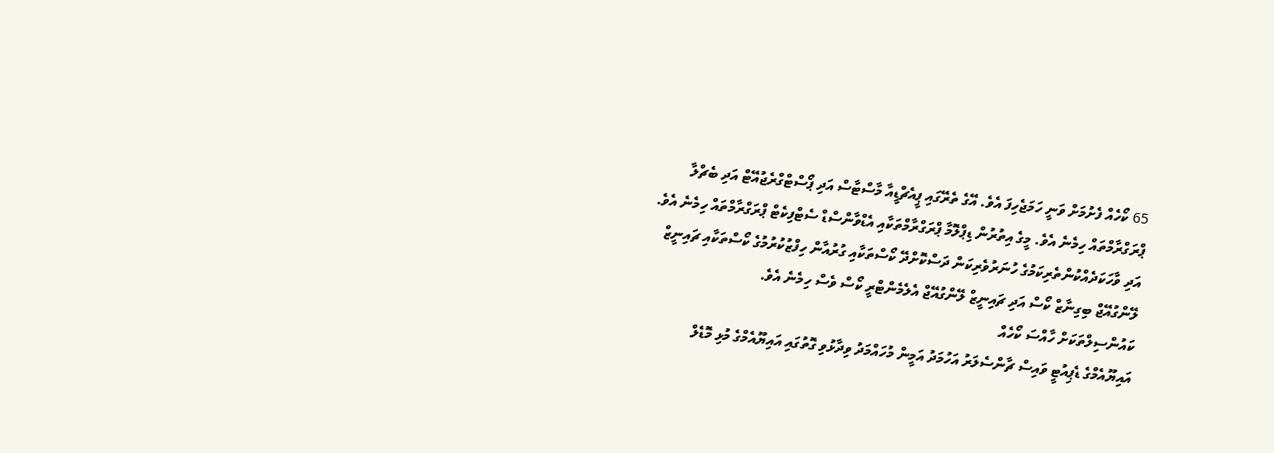65 ކޯހެއް ފެށުމަށް ވަނީ ހަމަޖެހިފަ އެވެ. އޭގެ ތެރޭގައި ޕީއެޗްޑީއާ މާސްޓާސް އަދި ޕޯސްޓްގްރެޖުއޭޓް އަދި ބެޗްލާ ޕްރަގްރާމްތައް ހިމެނެ އެވެ. މީގެ އިތުރުން ޑިޕްލޮމާ ޕްރަގްރާމްތަކާއި އެޑްވާންސްޑް ސެޓްފިކެޓް ޕްރަގްރާމްތައް ހިމެނެ އެވެ.
އަދި ވާހަކަދެއްކުންތެރިކަމުގެ ހުނަރުވެރިކަން ދަސްކޮށްދޭ ކޯސްތަކާއި ގުރުއާން ހިފްޒުކުރުމުގެ ކޯސްތަކާއި ޗައިނީޒް ލޭންގުއޭޖް ބިގިނާޒް ކޯސް އަދި ޗައިނީޒް ލޭންގުއޭޖް އެލެމެންޓްރީ ކޯސް ވެސް ހިމެނެ އެވެ.
ކައުންސިލްތަކަށް ހާއްސަ ކޯހެއް
އައިޔޫއެމްގެ ޑެޕިއުޓީ ވައިސް ޗާންސެލަރު އަހުމަދު އަމީން މުހައްމަދު ވިދާޅުވި ގޮތުގައި އައިޔޫއެމްގެ މުޅި މޮޑެލް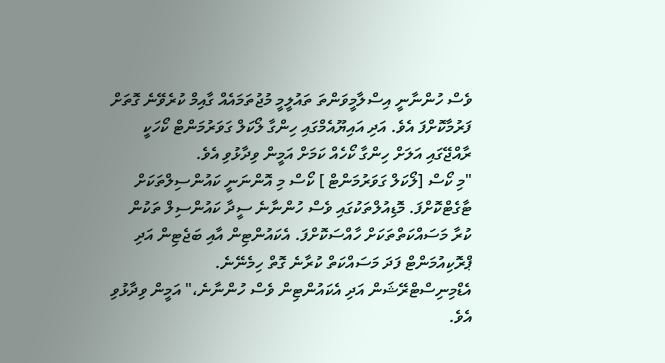ވެސް ހުންނާނީ އިސްލާމީވަންތަ ތައުލީމީ މުޖުތަމައެއް ގާއިމް ކުރެވޭނެ ގޮތަށް ފަރުމާކޮށްފަ އެވެ. އަދި އައިޔޫއެމްގައި ހިންގާ ލޯކަލް ގަވަރުމަންޓް ކޯހަކީ ރާއްޖޭގައި އަލަށް ހިންގާ ކޯހެއް ކަމަށް އަމީން ވިދާޅުވި އެވެ.
"މި ކޯސް [ލޯކަލް ގަވަރުމަންޓް ] ކޯސް މި އޮންނަނީ ކައުންސިލްތަކަށް ޓާގެޓްކޮށްފަ. މޮޑިއުލްތަކުގައި ވެސް ހުންނާނެ ސީދާ ކައުންސިލް ތަކުން ކުރާ މަސައްކަތްތަކަށް ހާއްސަކޮށްފަ. އެކައުންޓިން އާއި ބަޖެޓިން އަދި ޕްރޮކިއުމަންޓް ފަދަ މަސައްކަތް ކުރާނެ ގޮތް ހިމެނޭނެ. އެޑްމިނިސްޓްރޭޝަން އަދި އެކައުންޓިން ވެސް ހުންނާނެ،" އަމީން ވިދާޅުވި އެވެ.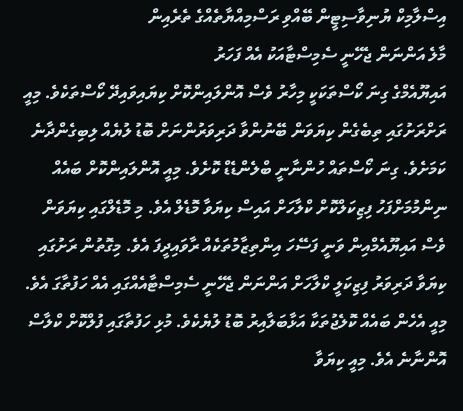އިސްލާމިކް ޔުނިވާސިޓީން ބޭއްވި ރަސްމިއްޔާތެއްގެ ތެރެއިން
މާލެ އަންނަން ޖެހޭނީ ސެމިސްޓާއަކު އެއް ފަހަރު
އައިޔޫއެމްގެ ގިނަ ކޯސްތަކަކީ މިހާރު ވެސް އޮންލައިންކޮށް ކިޔައިވައިދޭ ކޯސްތަކެވެ. މިއީ ރަށްރަށުގައި ތިބެގެން ކިޔަވަން ބޭނުންވާ ދަރިވަރުންނަށް ބޮޑު ލުޔެއް ލިބިގެންދާނެ ކަމަށެވެ. ގިނަ ކޯސްތައް ހުންނާނީ ބްލެންޑެޑް ކޮށެވެ. މިއީ އޮންލައިންކޮށް ބައެއް ނިންމުމަށްފަހު ފިޒިކަލްކޮށް ކްލާހަށް އައިސް ކިޔަވާ މޮޑެލް އެވެ. މި މޮޑެލްގައި ކިޔަވަން ވެސް އައިޔޫއެމްއިން ވަނީ ފަސޭހަ އިންތިޒާމުތަކެއް ރާވައިދީފަ އެވެ. މިގޮތުން ރަށުގައި ކިޔަވާ ދަރިވަރު ފިޒިކަލީ ކްލާހަށް އަންނަން ޖެހޭނީ ސެމިސްޓާއެއްގައި އެއް ހަފުތާގަ އެވެ. މިއީ އެހެން ބައެއް ކޮލެޖުތަކާ އަޅާބަލާއިރު ބޮޑު ލުޔެކެވެ. މުޅި ހަފުތާގައި ފުލްކޮށް ކްލާސް އޮންނާނެ އެވެ. މިއީ ކިޔަވާ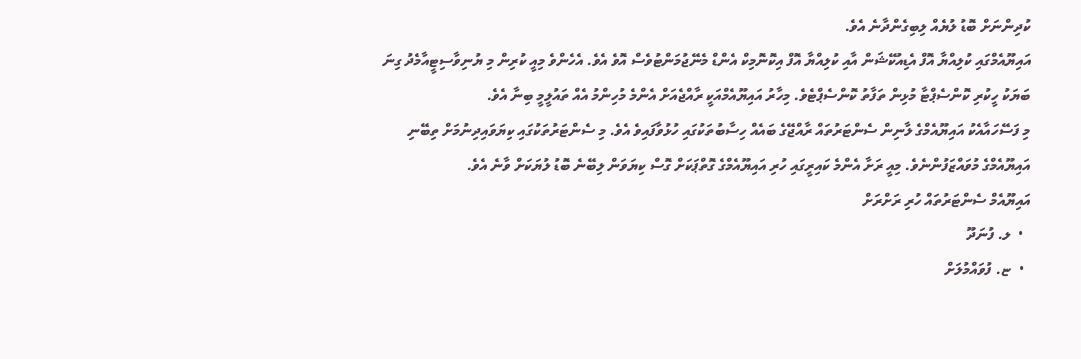ކުދިންނަށް ބޮޑު ލުޔެއް ލިބިގެންދާނެ އެވެ.
އައިޔޫއެމްގައި ކުލިއްޔާ އޮފް އެޑިއުކޭޝަން އާއި ކުލިއްޔާ އޮފް އިކޮނޮމިކް އެންޑް މެނޭޖުމަންޓުވެސް އޮވެ އެވެ. އެހެންވެ މިއީ ކުރިން މި ޔުނިވާސިޓީއާމެދު ގިނަ ބަޔަކު ހީކުރި ކޮންސެޕްޓާ މުޅިން ތަފާތު ކޮންސެޕްޓެވެ. މިހާރު އައިޔޫއެމްއަކީ ރާއްޖެއަށް އެންމެ މުހިންމު އެއް ތައުލީމީ ބިނާ އެވެ.
މި ފަސޭހައާއެކު އައިޔޫއެމްގެ ލާނިން ސެންޓަރުތައް ރާއްޖޭގެ ބައެއް ހިސާބުތަކުގައި ހުޅުވާފައިވެ އެވެ. މި ސެންޓަރުތަކުގައި ކިޔަވައިދިނުމަށް ތިބޭނި އައިޔޫއެމްގެ މުވައްޒަފުންނެވެ. މިއީ ރަށާ އެންމެ ކައިރީގައި ހުރި އައިޔޫއެމްގެ ގޮތްޕަކަށް ގޮސް ކިޔަވަން ލިބޭނެ ބޮޑު ލުޔަކަށް ވާނެ އެވެ.
އައިޔޫއެމް ސެންޓަރުތައް ހުރި ރަށްރަށް
  •  ލ. ފުނަދޫ
  •  ޏ. ފުވައްމުލަށް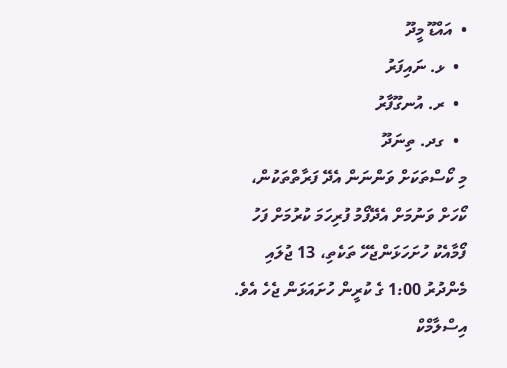•  އައްޑޫ މީދޫ
  •  ޅ. ނައިފަރު
  •  ރ. އުނގޫފާރު
  •  ގދ. ތިނަދޫ
މި ކޯސްތަކަށް ވަންނަން އެދޭ ފަރާތްތަކުން، ކޯހަށް ވަނުމަށް އެދޭފޯމު ފުރިހަމަ ކުރުމަށް ފަހު ފޯމާއެކު ހުށަހަޅަންޖެހޭ ތަކެތި، 13 ޖުލައި މެންދުރު 1:00 ގެ ކުރީން ހުށައަޅަން ޖެހެ އެވެ. އިސްލާމްކް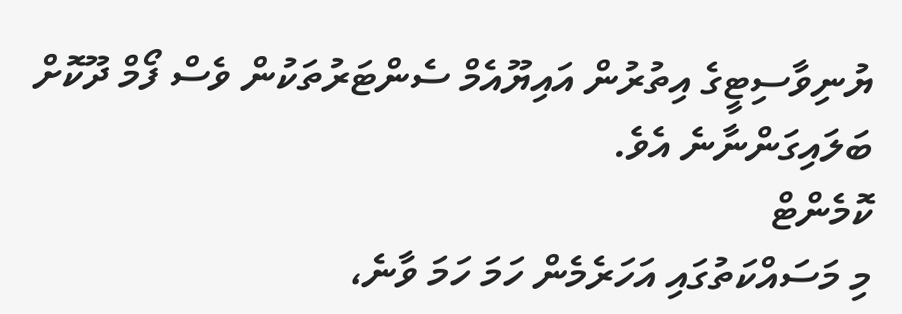ޔުނިވާސިޓީގެ އިތުރުން އައިޔޫއެމް ސެންޓަރުތަކުން ވެސް ފޯމް ދޫކޮށް ބަލައިގަންނާނެ އެވެ.
ކޮމެންޓް
މި މަސައްކަތުގައި އަހަރެމެން ހަމަ ހަމަ ވާނެ،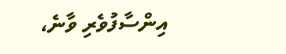އިންސާފުވެރި ވާނެ،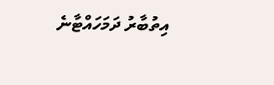އިތުބާރު ދަމަހައްޓާނެ